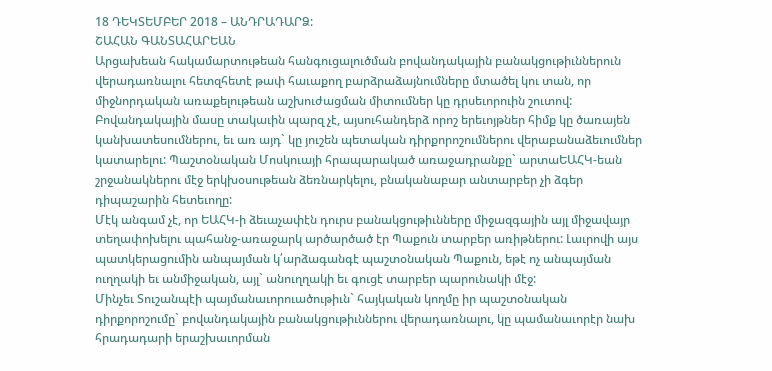18 ԴԵԿՏԵՄԲԵՐ 2018 – ԱՆԴՐԱԴԱՐՁ:
ՇԱՀԱՆ ԳԱՆՏԱՀԱՐԵԱՆ
Արցախեան հակամարտութեան հանգուցալուծման բովանդակային բանակցութիւններուն վերադառնալու հետզհետէ թափ հաւաքող բարձրաձայնումները մտածել կու տան, որ միջնորդական առաքելութեան աշխուժացման միտումներ կը դրսեւորուին շուտով:
Բովանդակային մասը տակաւին պարզ չէ, այսուհանդերձ որոշ երեւոյթներ հիմք կը ծառայեն կանխատեսումներու, եւ առ այդ` կը յուշեն պետական դիրքորոշումներու վերաբանաձեւումներ կատարելու: Պաշտօնական Մոսկուայի հրապարակած առաջադրանքը` արտաԵԱՀԿ-եան շրջանակներու մէջ երկխօսութեան ձեռնարկելու, բնականաբար անտարբեր չի ձգեր դիպաշարին հետեւողը:
Մէկ անգամ չէ, որ ԵԱՀԿ-ի ձեւաչափէն դուրս բանակցութիւնները միջազգային այլ միջավայր տեղափոխելու պահանջ-առաջարկ արծարծած էր Պաքուն տարբեր առիթներու: Լաւրովի այս պատկերացումին անպայման կ՛արձագանգէ պաշտօնական Պաքուն, եթէ ոչ անպայման ուղղակի եւ անմիջական, այլ` անուղղակի եւ գուցէ տարբեր պարունակի մէջ:
Մինչեւ Տուշանպէի պայմանաւորուածութիւն` հայկական կողմը իր պաշտօնական դիրքորոշումը` բովանդակային բանակցութիւններու վերադառնալու, կը պամանաւորէր նախ հրադադարի երաշխաւորման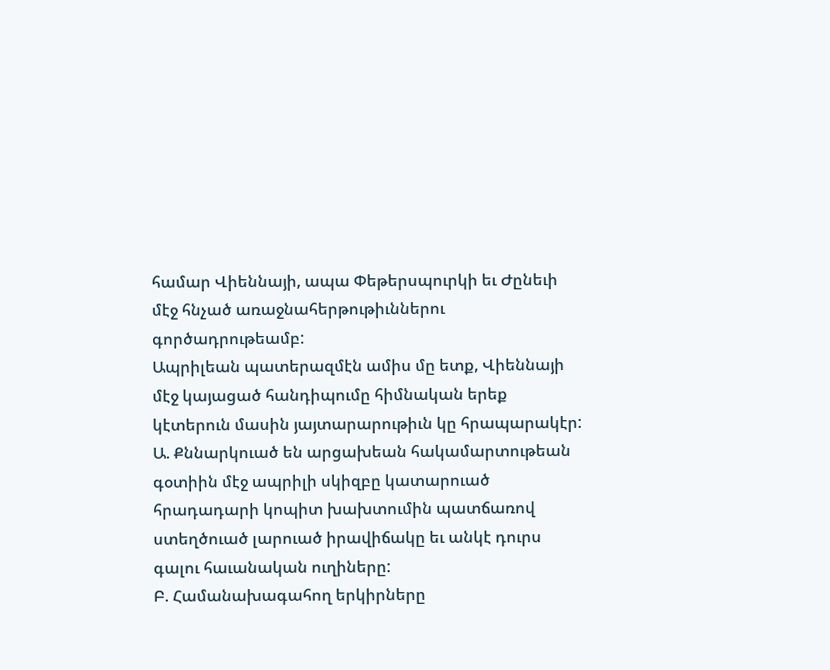համար Վիեննայի, ապա Փեթերսպուրկի եւ Ժընեւի մէջ հնչած առաջնահերթութիւններու գործադրութեամբ:
Ապրիլեան պատերազմէն ամիս մը ետք, Վիեննայի մէջ կայացած հանդիպումը հիմնական երեք կէտերուն մասին յայտարարութիւն կը հրապարակէր:
Ա. Քննարկուած են արցախեան հակամարտութեան գօտիին մէջ ապրիլի սկիզբը կատարուած հրադադարի կոպիտ խախտումին պատճառով ստեղծուած լարուած իրավիճակը եւ անկէ դուրս գալու հաւանական ուղիները:
Բ. Համանախագահող երկիրները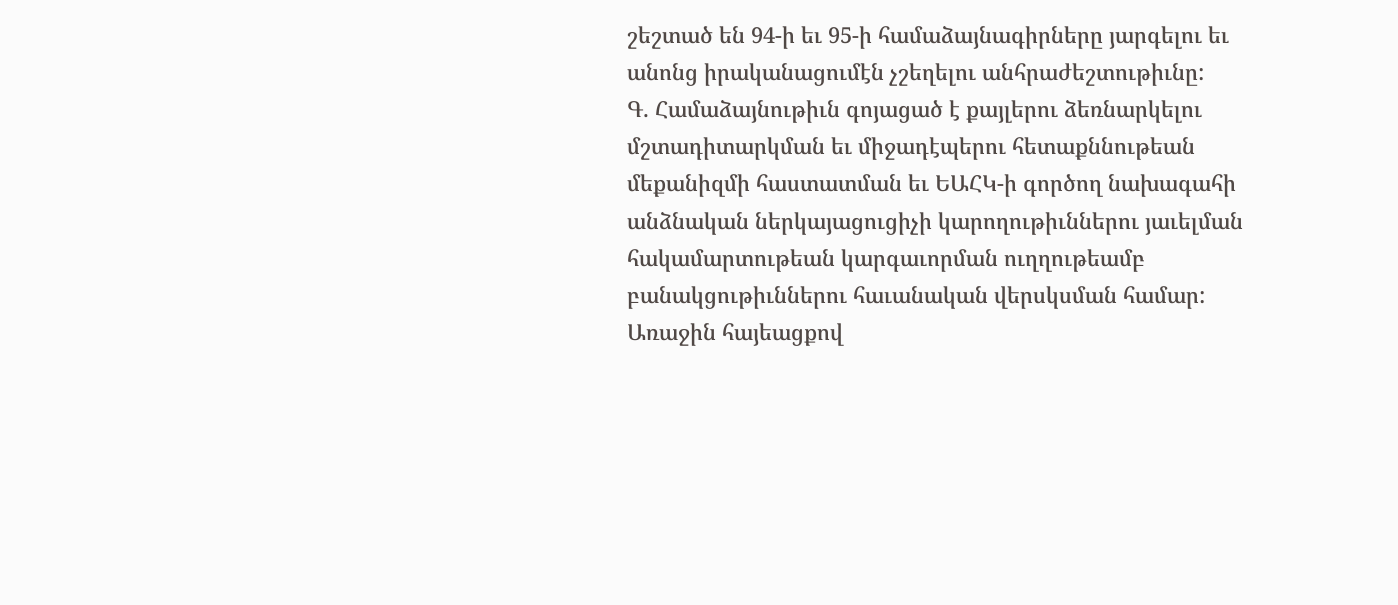շեշտած են 94-ի եւ 95-ի համաձայնագիրները յարգելու եւ անոնց իրականացումէն չշեղելու անհրաժեշտութիւնը:
Գ. Համաձայնութիւն գոյացած է քայլերու ձեռնարկելու մշտադիտարկման եւ միջադէպերու հետաքննութեան մեքանիզմի հաստատման եւ ԵԱՀԿ-ի գործող նախագահի անձնական ներկայացուցիչի կարողութիւններու յաւելման հակամարտութեան կարգաւորման ուղղութեամբ բանակցութիւններու հաւանական վերսկսման համար:
Առաջին հայեացքով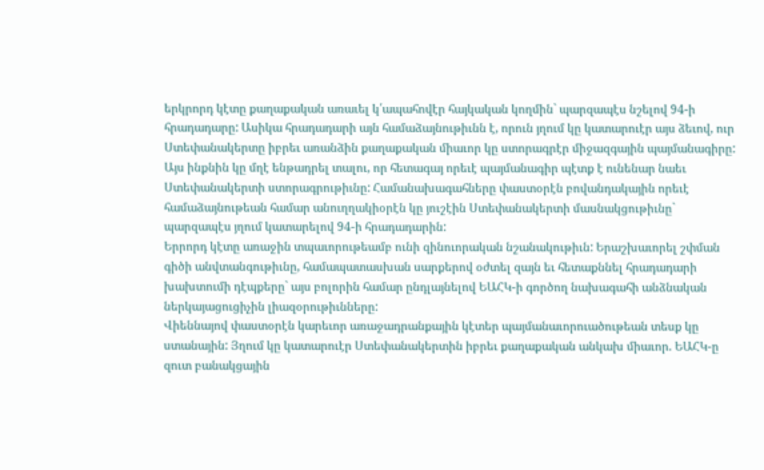երկրորդ կէտը քաղաքական առաւել կ՛ապահովէր հայկական կողմին` պարզապէս նշելով 94-ի հրադադարը: Ասիկա հրադադարի այն համաձայնութիւնն է, որուն յղում կը կատարուէր այս ձեւով, ուր Ստեփանակերտը իբրեւ առանձին քաղաքական միաւոր կը ստորագրէր միջազգային պայմանագիրը: Այս ինքնին կը մղէ ենթադրել տալու, որ հետագայ որեւէ պայմանագիր պէտք է ունենար նաեւ Ստեփանակերտի ստորագրութիւնը: Համանախագահները փաստօրէն բովանդակային որեւէ համաձայնութեան համար անուղղակիօրէն կը յուշէին Ստեփանակերտի մասնակցութիւնը` պարզապէս յղում կատարելով 94-ի հրադադարին:
Երրորդ կէտը առաջին տպաւորութեամբ ունի զինուորական նշանակութիւն: Երաշխաւորել շփման գիծի անվտանգութիւնը, համապատասխան սարքերով օժտել զայն եւ հետաքննել հրադադարի խախտումի դէպքերը` այս բոլորին համար ընդլայնելով ԵԱՀԿ-ի գործող նախագահի անձնական ներկայացուցիչին լիազօրութիւնները:
Վիեննայով փաստօրէն կարեւոր առաջադրանքային կէտեր պայմանաւորուածութեան տեսք կը ստանային: Յղում կը կատարուէր Ստեփանակերտին իբրեւ քաղաքական անկախ միաւոր. ԵԱՀԿ-ը զուտ բանակցային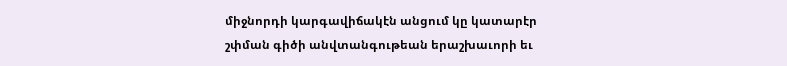միջնորդի կարգավիճակէն անցում կը կատարէր շփման գիծի անվտանգութեան երաշխաւորի եւ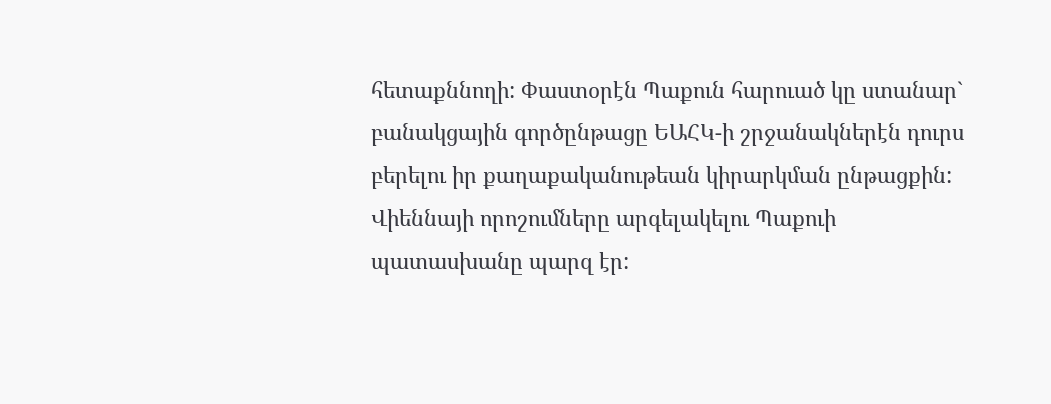հետաքննողի: Փաստօրէն Պաքուն հարուած կը ստանար` բանակցային գործընթացը ԵԱՀԿ-ի շրջանակներէն դուրս բերելու իր քաղաքականութեան կիրարկման ընթացքին: Վիեննայի որոշումները արգելակելու Պաքուի պատասխանը պարզ էր: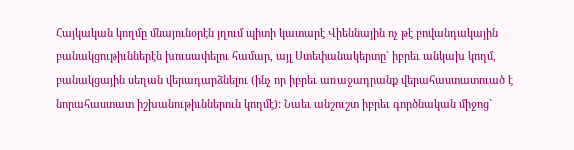Հայկական կողմը մնայունօրէն յղում պիտի կատարէ Վիեննային ոչ թէ բովանդակային բանակցութիւններէն խուսափելու համար, այլ Ստեփանակերտը` իբրեւ անկախ կողմ, բանակցային սեղան վերադարձնելու (ինչ որ իբրեւ առաջադրանք վերահաստատուած է նորահաստատ իշխանութիւններուն կողմէ): Նաեւ անշուշտ իբրեւ գործնական միջոց`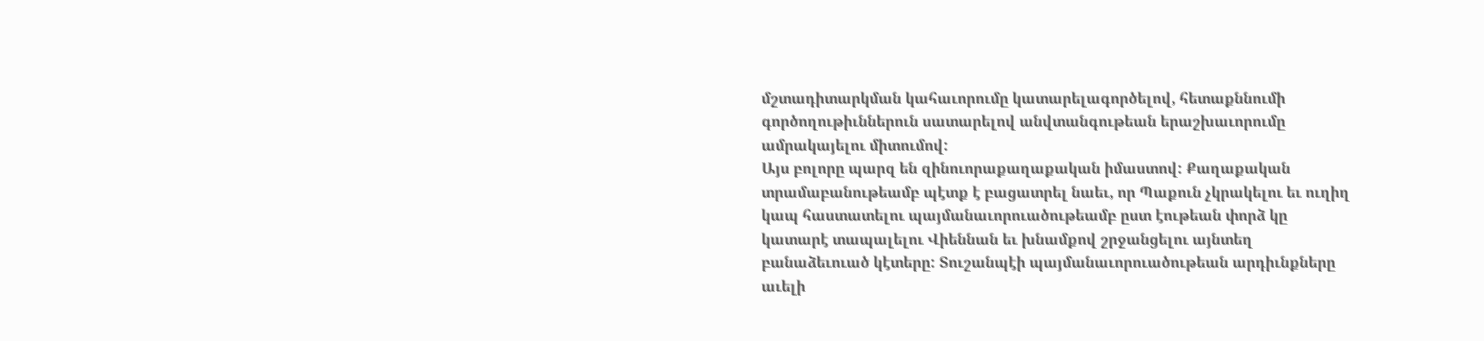մշտադիտարկման կահաւորումը կատարելագործելով, հետաքննումի գործողութիւններուն սատարելով անվտանգութեան երաշխաւորումը ամրակայելու միտումով:
Այս բոլորը պարզ են զինուորաքաղաքական իմաստով: Քաղաքական տրամաբանութեամբ պէտք է բացատրել նաեւ, որ Պաքուն չկրակելու եւ ուղիղ կապ հաստատելու պայմանաւորուածութեամբ ըստ էութեան փորձ կը կատարէ տապալելու Վիեննան եւ խնամքով շրջանցելու այնտեղ բանաձեւուած կէտերը: Տուշանպէի պայմանաւորուածութեան արդիւնքները աւելի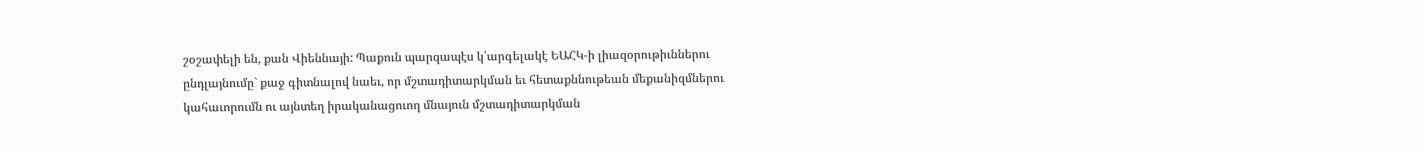շօշափելի են, քան Վիեննայի: Պաքուն պարզապէս կ՛արգելակէ ԵԱՀԿ-ի լիազօրութիւններու ընդլայնումը` քաջ գիտնալով նաեւ, որ մշտադիտարկման եւ հետաքննութեան մեքանիզմներու կահաւորումն ու այնտեղ իրականացուող մնայուն մշտադիտարկման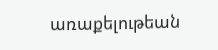առաքելութեան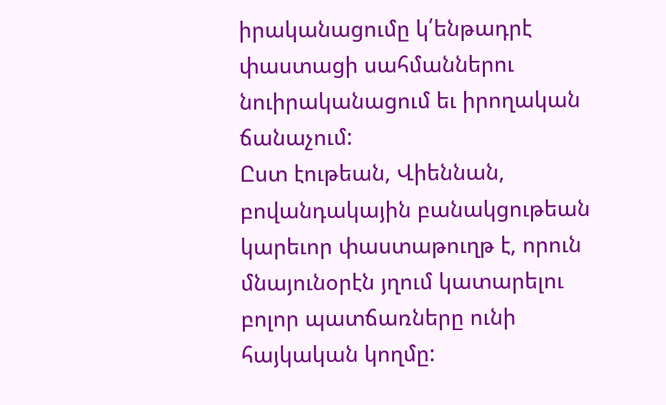իրականացումը կ՛ենթադրէ փաստացի սահմաններու նուիրականացում եւ իրողական ճանաչում:
Ըստ էութեան, Վիեննան, բովանդակային բանակցութեան կարեւոր փաստաթուղթ է, որուն մնայունօրէն յղում կատարելու բոլոր պատճառները ունի հայկական կողմը: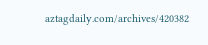aztagdaily.com/archives/420382